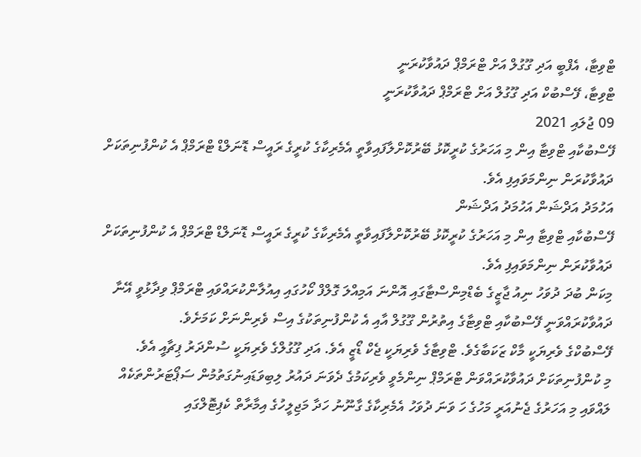ޓްވިޓާ، އެފްބީ އަދި ގޫގުލް އަށް ޓްރަމްޕް ދައުވާކުރަނީ
ޓްވިޓާ، ފޭސްބުކް އަދި ގޫގުލް އަށް ޓްރަމްޕް ދައުވާކުރަނީ
09 ޖުލައި 2021
ފޭސްބުކާއި ޓްވިޓާ އިން މި އަހަރުގެ ކުރީކޮޅު ބޭރުކޮށްލާފައިވާތީ އެމެރިކާގެ ކުރީގެ ރައީސް ޑޮނަލްޑް ޓްރަމްޕް އެ ކުންފުނިތަކަށް ދައުވާކުރަން ނިންމަވައިފި އެވެ.
އަހުމަދު އަދްޝަން އަހުމަދު އަދްޝަން
ފޭސްބުކާއި ޓްވިޓާ އިން މި އަހަރުގެ ކުރީކޮޅު ބޭރުކޮށްލާފައިވާތީ އެމެރިކާގެ ކުރީގެ ރައީސް ޑޮނަލްޑް ޓްރަމްޕް އެ ކުންފުނިތަކަށް ދައުވާކުރަން ނިންމަވައިފި އެވެ.
މިކަން ބުދަ ދުވަހު ނިއު ޖާޒީގެ ބެޑްމިންސްޓާގައި އޮންނަ އަމިއްލަ ގޮލްފް ކޯހުގައި އިއުލާންކުރައްވައި ޓްރަމްޕް ވިދާޅުވީ އޭނާ ދައުވާކުރައްވަނީ ފޭސްބުކާއި ޓްވިޓާގެ އިތުރުން ގޫގުލް އާއި އެ ކުންފުނިތަކުގެ އިސް ވެރިންނަށް ކަމަށެވެ.
ފޭސްބުކްގެ ވެރިޔަކީ މާކް ޒަކަބާގެވެ. ޓްވިޓާގެ ވެރިޔަކީ ޖެކް ޑޯޒީ އެވެ. އަދި ގޫގުލްގެ ވެރިޔަކީ ސުންދަރު ޕިޗާއީ އެވެ.
މި ކުންފުނިތަކަށް ދައުވާކުރައްވަން ޓްރަމްޕް ނިންމެވީ ވެރިކަމުގެ ދެވަނަ ދައުރު ލިބިވަޑައިނުގަތުމުން ސަޕޯޓަރުންތަކެއް ލައްވައި މި އަހަރުގެ ޖެނުއަރީ މަހުގެ ހަ ވަނަ ދުވަހު އެމެރިކާގެ ގާނޫނު ހަދާ މަޖިލީހުގެ އިމާރާތް ކެޕިޓޮލްގައި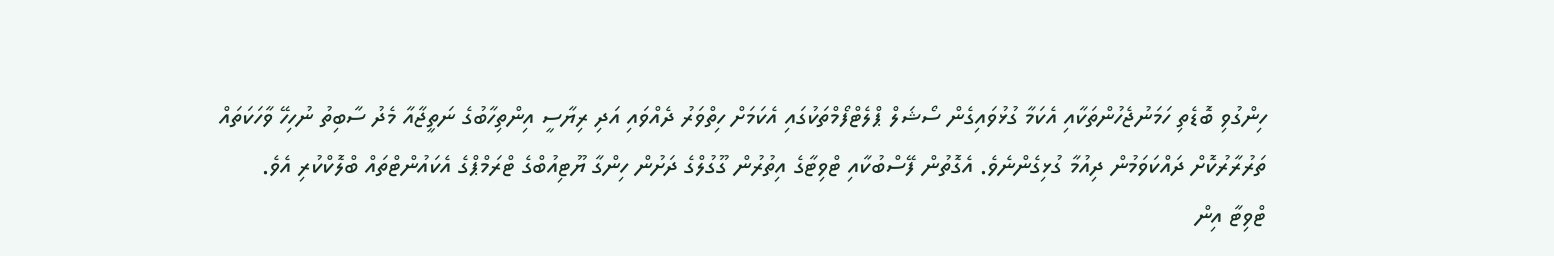ހިންގުވި ބޮޑެތި ހަމަނުޖެހުންތަކާއި އެކަމާ ގުޅުވައިގެން ސޯޝަލް ޕްލެޓްފޯމްތަކުގައި އެކަމަށް ހިތްވަރު ދެއްވައި އަދި ރިޔާސީ އިންތިހާބުގެ ނަތީޖާއާ މެދު ސާބިތު ނުހިހޭ ވާހަކަތައް ތަރުރާރުކޮށް ދައްކަވަމުން ދިއުމާ ގުޅިގެންނެވެ. އެގޮތުން ފޭސްބުކާއި ޓްވިޓާގެ އިތުރުން ގޫގުލްގެ ދަށުން ހިންގާ ޔޫޓިއުބްގެ ޓްރަމްޕްގެ އެކައުންޓްތައް ބްލޮކްކުރި އެވެ.
ޓްވިޓާ އިން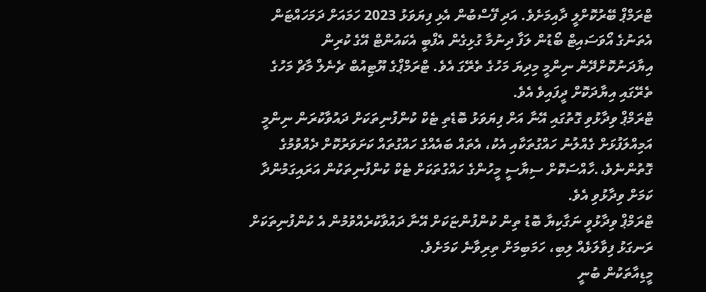ޓްރަމްޕް ބޭރުކޮށްލީ ދާއިމަށެވެ. އަދި ފޭސްބުން އެޅި ފިޔަވަޅު 2023 ހަމައަށް ދަމަހައްޓަން އެތަނުގެ އޯވަސައިޓް ބޯޑުން ލަފާ ދިނުމާ ގުޅިގެން އެފްބީ އެކައުންޓް އޭގެ ކުރިން އިޔާދަނުކޮށްދޭން ނިންމީ މިދިޔަ މަހުގެ ތެރޭގަ އެވެ. ޓްރަމްޕްގެ ޔޫޓިއުބް ޗެނެލް މާޗް މަހުގެ ތެރޭގައި އިޔާދަކޮށް ދީފައިވެ އެވެ.
ޓްރަމްޕް ވިދާޅުވި ގޮތުގައި އޭނާ އަށް ފިޔަވަޅު ބޮޑެތި ޓެކް ކުންފުނިތަކަށް ދައުވާކުރަން ނިންމީ އަމިއްލަފުޅަށް ގެއްލުނު ހައްގުތަކާއި އެކު، އެތައް ބައެއްގެ ހައްގުތައް ކަށަވަރުކޮށް ދެއްވުމުގެ ގޮތުންނެވެ،.ހާއްސަކޮށް ސިޔާސީ މީހުންގެ ހައްގުތަކަށް ޓެކް ކުންފުނިތަކުން އަރައިގަމުންދާ ކަމަށް ވިދާޅުވި އެވެ.
ޓްރަމްޕް ވިދާޅުވީ ނަގާކިޔާ ބޮޑު ތިން ކުންފުންޏަކަށް އޭނާ ދައުވާކުރެއްވުމުން އެ ކުންފުނިތަކަށް ރަނގަޅު ފިވާލަޅެއް ލިބި، ހަމަބިމަށް ތިރިވާނެ ކަމަށެވެ.
މީޑިއާތަކުން ބުނީ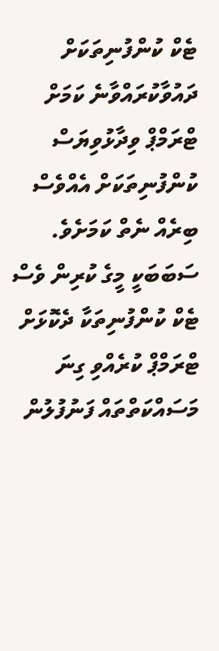ޓެކް ކުންފުނިތަކަށް ދައުވާކުރައްވާނެ ކަމަށް ޓްރަމްޕް ވިދާޅުވިޔަސް ކުންފުނިތަކަށް އެއްވެސް ބިރެއް ނެތް ކަމަށެވެ. ސަބަބަކީ މީގެ ކުރިން ވެސް ޓެކް ކުންފުނިތަކާ ދެކޮޅަށް ޓްރަމްޕް ކުރެއްވި ގިނަ މަސައްކަތްތައް ފަނުފުލުން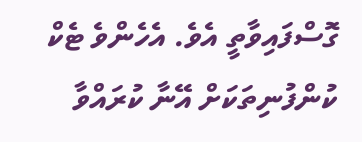ގޮސްފައިވާތީ އެވެ. އެހެންވެ ޓެކް ކުންފުނިތަކަށް އޭނާ ކުރައްވާ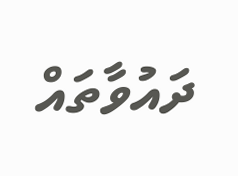ދައުވާތައް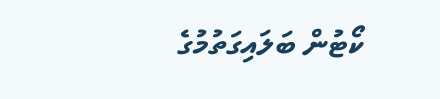ކޯޓުން ބަލައިގަތުމުގެ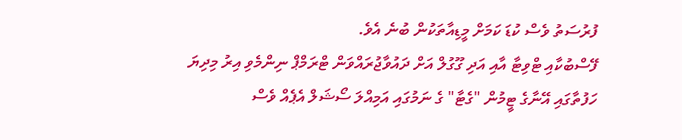ފުރުސަތު ވެސް ކުޑަ ކަމަށް މީޑިއާތަކުން ބުނެ އެވެ.
ފޭސްބުކާއި ޓްވިޓާ އާއި އަދި ގޫގުލް އަށް ދައުވާޖުރައްވަން ޓްރަމްޕް ނިންމެވި އިރު މިދިޔަ ހަފުތާގައި އޭނާގެ ޓީމުން "ގެޓާ" ގެ ނަމުގައި އަމިއްލަ ސޯޝަލް އެޕެއް ވެސް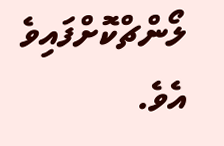ލޯންޗްކޮށްފައިވެ އެވެ.